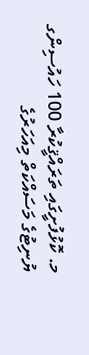މ. ކޮޅުފުށީގައި ތަރައްޤީކުރާ 100 ހައުސިންގ ޔުނިޓުގެ މަސައްކަތް މިއަހަރުގެ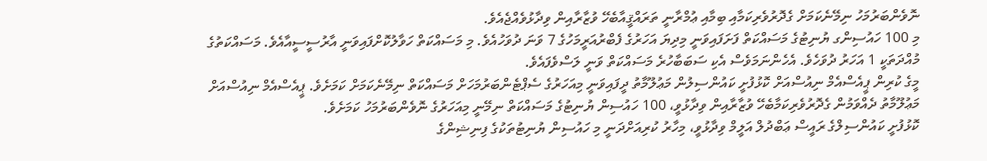ނޮވެންބަރުމަހު ނިމޭނެކަމަށް ގެދޮރުވެރިކަމާއި ބިމާއި ޢުމްރާނީ ތަރައްޤީއާބެހޭ ވުޒާރާއިން ވިދާޅުވެއްޖެއެވެ.
މި 100 ހައުސިންގ ޔުނިޓުގެ މަސައްކަތް ފަށަފައިވަނީ މިދިޔަ އަހަރުގެ ފެބްރުއަރީމަހުގެ 7 ވަނަ ދުވަހުއެވެ. މި މަސައްކަތް ހަވާލުކޮށްފައިވަނީ އާރުސީސީއާއެވެ. މަސައްކަތުގެ މުއްދަތަކީ 1 އަހަރު ދުވަހެވެ. އެހެންނަމަވެސް އެކި ސަބަބާހުރެ މަސައްކަތް ވަނީ ލަސްވެފައެވެ.
މީގެ ކުރިން ޕީއެސްއެމް ނިއުސްއަށް ކޮޅުފުށީ ކައުންސިލުން މަޢުލޫމާތު ދީފައިވަނީ މިއަހަރުގެ ސެޕްޓެންބަރުމަހަށް މަސައްކަތް ނިމޭނެކަމަށް ކަމަށެވެ. ޕީއެސްއެމް ނިއުސްއަށް މަޢުލޫމާތު ދެއްވަމުން ގެދޮރުވެރިކަމާބެހޭ ވުޒާރާއިން ވިދާޅުވީ، 100 ހައުސިން ޔުނިޓުގެ މަސައްކަތް ނިމޭނީ މިއަހަރުގެ ނޮވެންބަރުމަހު ކަމަށެވެ.
ކޮޅުފުށީ ކައުންސިލްގެ ރައީސް ޢަބްދުލް އަލީމް ވިދާޅުވީ، މިހާރު ކުރިއަށްދަނީ މި ހައުސިން ޔުނިޓުތަކުގެ ފިނިޝިންގެ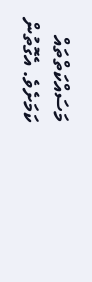މަސައްކަތްތައް ކަމަށެވެ. އެގޮތުން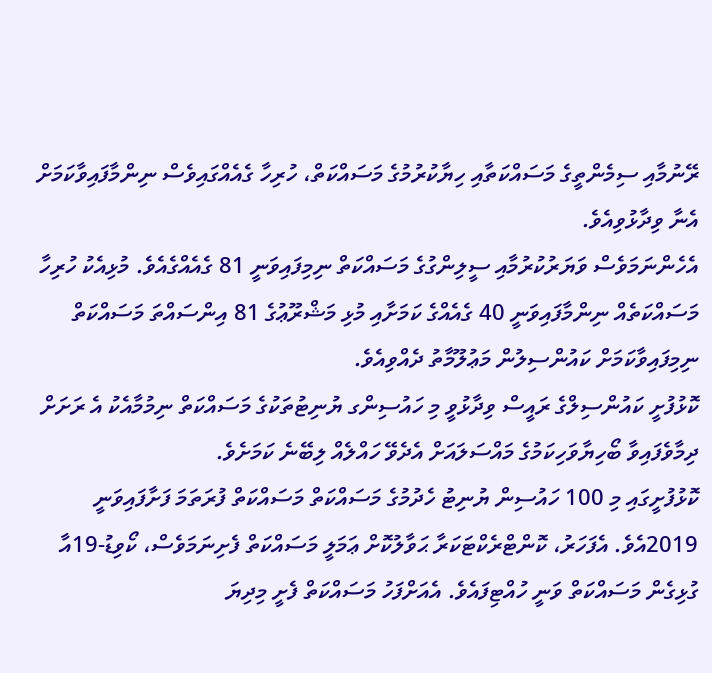ރޭނުމާއި ސިމެންތީގެ މަސައްކަތާއި ހިޔާކުރުމުގެ މަސައްކަތް، ހުރިހާ ގެއެއްގައިވެސް ނިންމާފައިވާކަމަށް އެނާ ވިދާޅުވިއެވެ.
އެހެންނަމަވެސް ވަޔަރުކުރުމާއި ސީލިންގުގެ މަސައްކަތް ނިމިފައިވަނީ 81 ގެއެއްގެއެވެ. މުޅިއެކު ހުރިހާ މަސައްކަތެއް ނިންމާފައިވަނީ 40 ގެއެއްގެ ކަމަށާއި މުޅި މަޝްރޫޢުގެ 81 އިންސައްތަ މަސައްކަތް ނިމިފައިވާކަމަށް ކައުންސިލުން މަޢުލޫމާތު ދެއްވިއެވެ.
ކޮޅުފުށީ ކައުންސިލްގެ ރައީސް ވިދާޅުވީ މި ހައުސިންގ ޔުނިޓުތަކުގެ މަސައްކަތް ނިމުމާއެކު އެ ރަށަށް ދިމާވެފައިވާ ބޯހިޔާވަހިކަމުގެ މައްސަލައަށް އެދެވޭ ހައްލެއް ލިބޭނެ ކަމަށެވެ.
ކޮޅުފުށީގައި މި 100 ހައުސިން ޔުނިޓު ހެދުމުގެ މަސައްކަތް މަސައްކަތް ފުރަތަމަ ފަށާފައިވަނީ 2019އެވެ. އެފަހަރު، ކޮންޓްރެކްޓަކަރާ ޙަވާލުކޮށް ޢަމަލީ މަސައްކަތް ފެށިނަމަވެސް، ކޯވިޑު-19އާ ގުޅިގެން މަސައްކަތް ވަނީ ހުއްޓިފައެވެ. އެއަށްފަހު މަސައްކަތް ފެށީ މިދިޔަ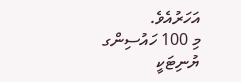އަހަރުއެވެ.
މި 100 ހައުސިންގ ޔުނިޓަކީ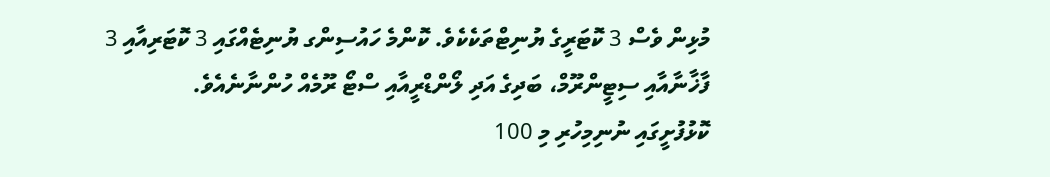މުޅިން ވެސް 3 ކޮޓަރީގެ ޔުނިޓްތަކެކެވެ. ކޮންމެ ހައުސިންގ ޔުނިޓެއްގައި 3 ކޮޓަރިއާއި 3 ފާޚާނާއާއި ސިޓީންރޫމް، ބަދިގެ އަދި ލޯންޑްރީއާއި ސްޓޯ ރޫމެއް ހުންނާނެއެވެ.
ކޮޅުފުށީގައި ނުނިމިހުރި މި 100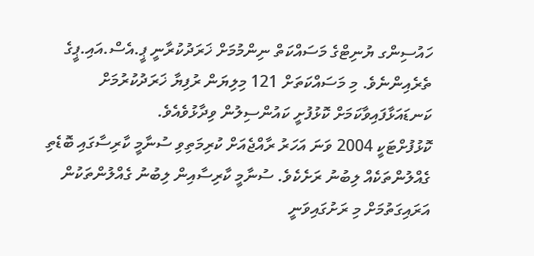ހައުސިންގ ޔުނިޓްގެ މަސައްކަތް ނިންމުމަށް ޚަރަދުކުރާނީ ޕީ.އެސް.އައި.ޕީގެ ތެރެއިންނެވެ. މި މަސައްކަތަށް 121 މިލިޔަން ރުފިޔާ ޚަރަދުކުރުމަށް ކަނޑައަޅާފައިވާކަމަށް ކޮޅުފުށީ ކައުންސިލުން ވިދާޅުވެއެވެ.
ކޮޅުފުށްޓަކީ 2004 ވަނަ އަހަރު ރާއްޖެއަށް ކުރިމަތިވި ސުނާމީ ކާރިސާގައި ބޮޑެތި ގެއްލުންތަކެއް ލިބުނު ރަށެކެވެ. ސުނާމީ ކާރިސާއިން ލިބުނު ގެއްލުންތަކުން އަރައިގަތުމަށް މި ރަށުގައިވަނީ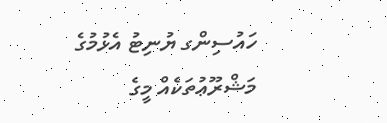ހައުސިންގ ޔުނިޓު އެޅުމުގެ މަޝްރޫޢުތަކެއް މީގެ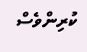ކުރިންވެސް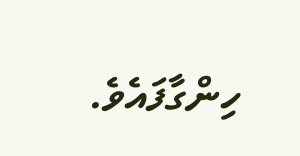ހިންގާފައެވެ.